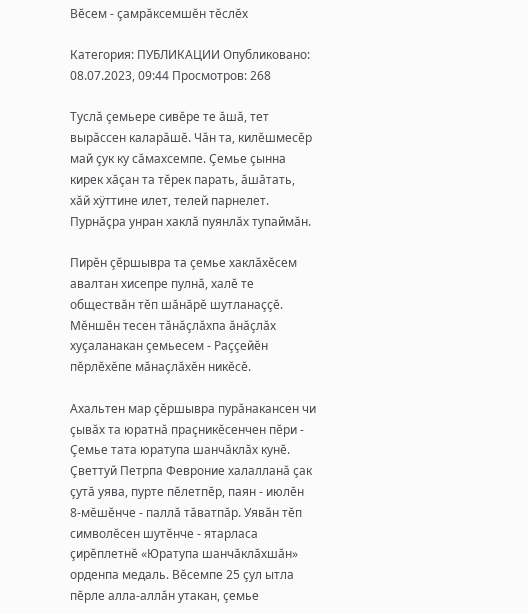Вĕсем - çамрăксемшĕн тĕслĕх

Категория: ПУБЛИКАЦИИ Опубликовано: 08.07.2023, 09:44 Просмотров: 268

Туслă çемьере сивĕре те ăшă, тет вырăссен каларăшĕ. Чăн та, килĕшмесĕр май çук ку сăмахсемпе. Çемье çынна кирек хăçан та тĕрек парать, ăшăтать, хăй хÿттине илет, телей парнелет. Пурнăçра унран хаклă пуянлăх тупаймăн.

Пирĕн çĕршывра та çемье хаклăхĕсем авалтан хисепре пулнă, халĕ те обществăн тĕп шăнăрĕ шутланаççĕ. Мĕншĕн тесен тăнăçлăхпа ăнăçлăх хуçаланакан çемьесем - Раççейĕн пĕрлĕхĕпе мăнаçлăхĕн никĕсĕ.

Ахальтен мар çĕршывра пурăнакансен чи çывăх та юратнă праçникĕсенчен пĕри - Çемье тата юратупа шанчăклăх кунĕ. Çветтуй Петрпа Февроние халалланă çак çутă уява, пурте пĕлетпĕр, паян - июлĕн 8-мĕшĕнче - паллă тăватпăр. Уявăн тĕп символĕсен шутĕнче - ятарласа çирĕплетнĕ «Юратупа шанчăклăхшăн» орденпа медаль. Вĕсемпе 25 çул ытла пĕрле алла-аллăн утакан, çемье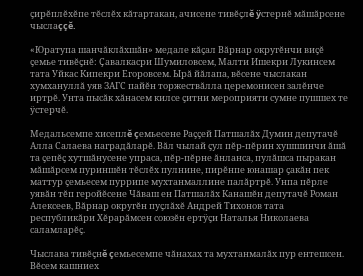çирĕплĕхĕпе тĕслĕх кăтартакан, ачисене тивĕçлĕ ÿстернĕ мăшăрсене чыслаççĕ.

«Юратупа шанчăклăхшăн» медале кăçал Вăрнар округĕнчи виçĕ çемье тивĕçнĕ: Çавалкасри Шумиловсем, Малти Ишекри Лукинсем тата Уйкас Кипекри Егоровсем. Ырă йăлапа, вĕсене чыслакан хумхануллă уяв ЗАГС пайĕн торжествăлла церемонисен залĕнче иртрĕ. Унта пысăк хăнасем килсе çитни мероприяти сумне пушшех те ÿстерчĕ.

Медальсемпе хисеплĕ çемьесене Раççей Патшалăх Думин депутачĕ Алла Салаева наградăларĕ. Вăл чылай çул пĕр-пĕрин хушшинчи ăшă та çепĕç хутшăнусене упраса, пĕр-пĕрне ăнланса, пулăшса пыракан мăшăрсем пуриншĕн тĕслĕх пулнине, пирĕнпе юнашар çакăн пек маттур çемьесем пуррипе мухтанмаллине палăртрĕ. Унпа пĕрле уявăн тĕп геройĕсене Чăваш ен Патшалăх Канашĕн депутачĕ Роман Алексеев, Вăрнар округĕн пуçлăхĕ Андрей Тихонов тата республикăри Хĕрарăмсен союзĕн ертÿçи Наталья Николаева саламларĕç.

Чыслава тивĕçнĕ çемьесемпе чăнахах та мухтанмалăх пур ентешсен. Вĕсем кашниех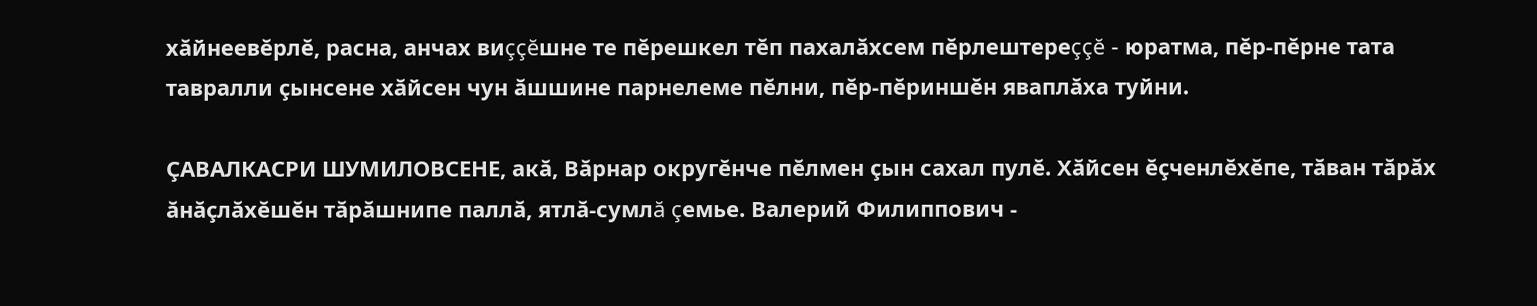хăйнеевĕрлĕ, расна, анчах виççĕшне те пĕрешкел тĕп пахалăхсем пĕрлештереççĕ - юратма, пĕр-пĕрне тата тавралли çынсене хăйсен чун ăшшине парнелеме пĕлни, пĕр-пĕриншĕн яваплăха туйни.

ÇАВАЛКАСРИ ШУМИЛОВСЕНЕ, акă, Вăрнар округĕнче пĕлмен çын сахал пулĕ. Хăйсен ĕçченлĕхĕпе, тăван тăрăх ăнăçлăхĕшĕн тăрăшнипе паллă, ятлă-сумлă çемье. Валерий Филиппович -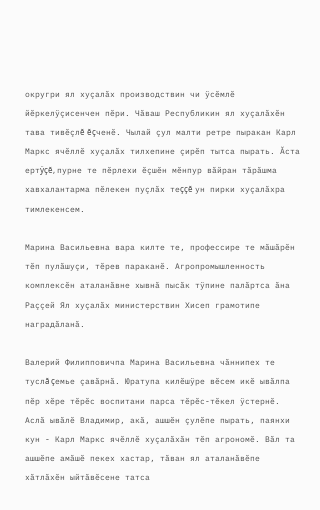округри ял хуçалăх производствин чи ÿсĕмлĕ йĕркелÿçисенчен пĕри. Чăваш Республикин ял хуçалăхĕн тава тивĕçлĕ ĕçченĕ. Чылай çул малти ретре пыракан Карл Маркс ячĕллĕ хуçалăх тилхепине çирĕп тытса пырать. Ăста ертÿçĕ, пурне те пĕрлехи ĕçшĕн мĕнпур вăйран тăрăшма хавхалантарма пĕлекен пуçлăх теççĕ ун пирки хуçалăхра тимлекенсем.

Марина Васильевна вара килте те, профессире те мăшăрĕн тĕп пулăшуçи, тĕрев параканĕ. Агропромышленность комплексĕн аталанăвне хывнă пысăк тÿпине палăртса ăна Раççей Ял хуçалăх министерствин Хисеп грамотипе наградăланă.

Валерий Филипповичпа Марина Васильевна чăннипех те туслă çемье çавăрнă. Юратупа килĕшÿре вĕсем икĕ ывăлпа пĕр хĕре тĕрĕс воспитани парса тĕрĕс-тĕкел ÿстернĕ. Аслă ывăлĕ Владимир, акă, ашшĕн çулĕпе пырать, паянхи кун - Карл Маркс ячĕллĕ хуçалăхăн тĕп агрономĕ. Вăл та ашшĕпе амăшĕ пекех хастар, тăван ял аталанăвĕпе хăтлăхĕн ыйтăвĕсене татса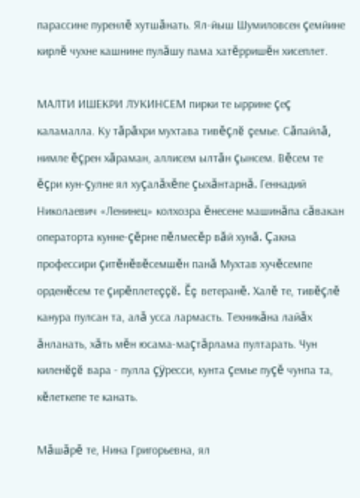парассине пуренлĕ хутшăнать. Ял-йыш Шумиловсен çемйине кирлĕ чухне кашнине пулăшу пама хатĕрришĕн хисеплет.

МАЛТИ ИШЕКРИ ЛУКИНСЕМ пирки те ыррине çеç каламалла. Ку тăрăхри мухтава тивĕçлĕ çемье. Сăпайлă, нимле ĕçрен хăраман, аллисем ылтăн çынсем. Вĕсем те ĕçри кун-çулне ял хуçалăхĕпе çыхăнтарнă. Геннадий Николаевич «Ленинец» колхозра ĕнесене машинăпа сăвакан операторта кунне-çĕрне пĕлмесĕр вăй хунă. Çакна профессири çитĕнĕвĕсемшĕн панă Мухтав хучĕсемпе орденĕсем те çирĕплетеççĕ. Ĕç ветеранĕ. Халĕ те, тивĕçлĕ канура пулсан та, алă усса лармасть. Техникăна лайăх ăнланать, хăть мĕн юсама-маçтăрлама пултарать. Чун киленĕçĕ вара - пулла çÿресси, кунта çемье пуçĕ чунпа та, кĕлеткепе те канать.

Мăшăрĕ те, Нина Григорьевна, ял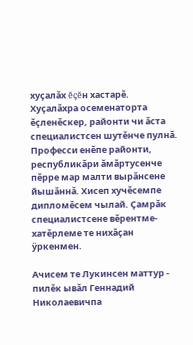хуçалăх ĕçĕн хастарĕ. Хуçалăхра осеменаторта ĕçленĕскер, районти чи ăста специалистсен шутĕнче пулнă. Професси енĕпе районти, республикăри ăмăртусенче пĕрре мар малти вырăнсене йышăннă. Хисеп хучĕсемпе дипломĕсем чылай. Çамрăк специалистсене вĕрентме-хатĕрлеме те нихăçан ÿркенмен.

Ачисем те Лукинсен маттур - пилĕк ывăл Геннадий Николаевичпа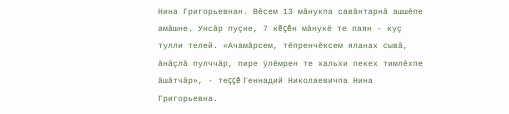Нина Григорьевнан. Вĕсем 13 мăнукпа савăнтарнă ашшĕпе амăшне. Унсăр пуçне, 7 кĕçĕн мăнукĕ те паян - куç тулли телей. «Ачамăрсем, тĕпренчĕксем яланах сывă, ăнăçлă пулччăр, пире ÿлĕмрен те хальхи пекех тимлĕхпе ăшăтчăр», - теççĕ Геннадий Николаевичпа Нина Григорьевна.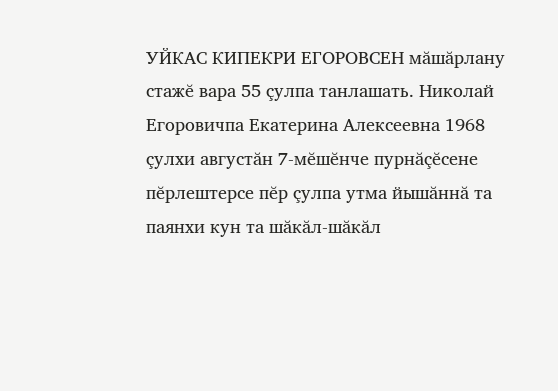УЙКАС КИПЕКРИ ЕГОРОВСЕН мăшăрлану стажĕ вара 55 çулпа танлашать. Николай Егоровичпа Екатерина Алексеевна 1968 çулхи августăн 7-мĕшĕнче пурнăçĕсене пĕрлештерсе пĕр çулпа утма йышăннă та паянхи кун та шăкăл-шăкăл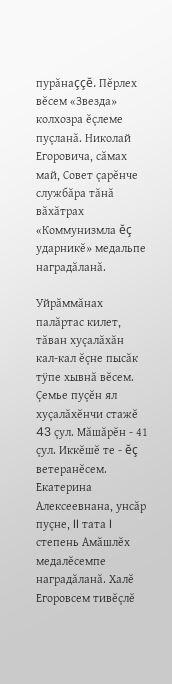пурăнаççĕ. Пĕрлех вĕсем «Звезда» колхозра ĕçлеме пуçланă. Николай Егоровича, сăмах май, Совет çарĕнче службăра тăнă вăхăтрах «Коммунизмла ĕç ударникĕ» медальпе наградăланă.

Уйрăммăнах палăртас килет, тăван хуçалăхăн кал-кал ĕçне пысăк тÿпе хывнă вĕсем. Çемье пуçĕн ял хуçалăхĕнчи стажĕ 43 çул. Мăшăрĕн - 41 çул. Иккĕшĕ те - ĕç ветеранĕсем. Екатерина Алексеевнана, унсăр пуçне, II тата I степень Амăшлĕх медалĕсемпе наградăланă. Халĕ Егоровсем тивĕçлĕ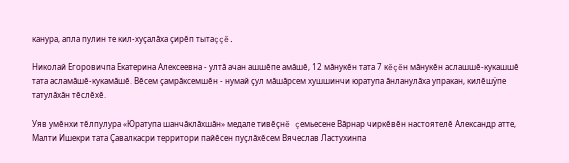канура, апла пулин те кил-хуçалăха çирĕп тытаççĕ.

Николай Егоровичпа Екатерина Алексеевна - ултă ачан ашшĕпе амăшĕ, 12 мăнукĕн тата 7 кĕçĕн мăнукĕн аслашшĕ-кукашшĕ тата асламăшĕ-кукамăшĕ. Вĕсем çамрăксемшĕн - нумай çул мăшăрсем хушшинчи юратупа ăнланулăха упракан, килĕшÿпе татулăхăн тĕслĕхĕ.

Уяв умĕнхи тĕлпулура «Юратупа шанчăклăхшăн» медале тивĕçнĕ çемьесене Вăрнар чиркĕвĕн настоятелĕ Александр атте, Малти Ишекри тата Çавалкасри территори пайĕсен пуçлăхĕсем Вячеслав Ластухинпа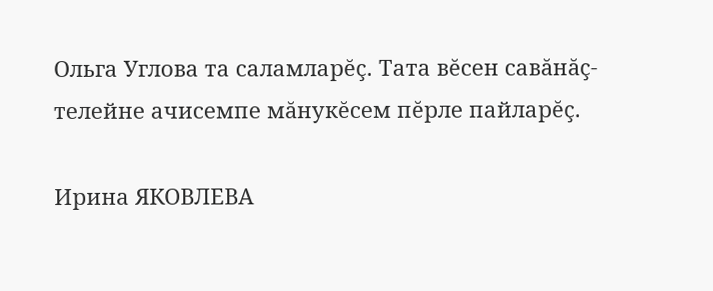Ольга Углова та саламларĕç. Тата вĕсен савăнăç-телейне ачисемпе мăнукĕсем пĕрле пайларĕç.

Ирина ЯКОВЛЕВА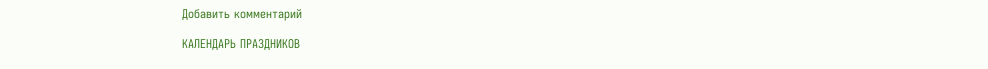Добавить комментарий

КАЛЕНДАРЬ ПРАЗДНИКОВ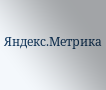Яндекс.Метрика